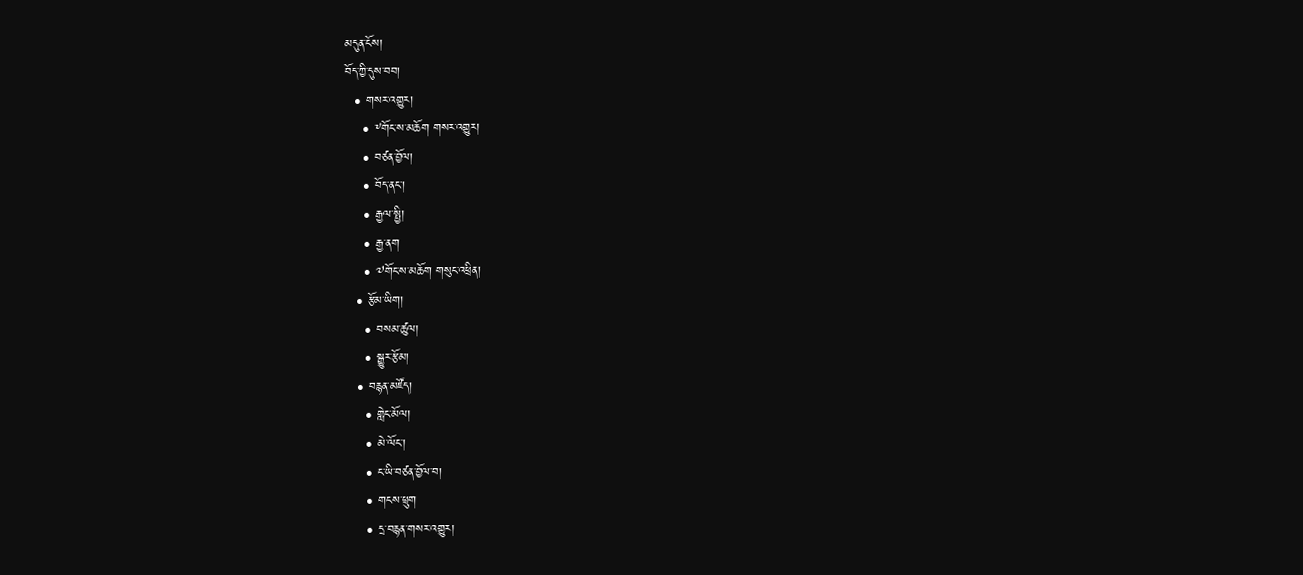མདུན་ངོས།
བོད་ཀྱི་དུས་བབ།
  • གསར་འགྱུར།
    • ༸གོང་ས་མཆོག གསར་འགྱུར།
    • བཙན་བྱོལ།
    • བོད་ནང་།
    • རྒྱལ་སྤྱི།
    • རྒྱ་ནག
    • ༧གོང་ས་མཆོག གསུང་འཕྲིན།
  • རྩོམ་ཡིག།
    • བསམ་ཚུལ།
    • སྒྱུར་རྩོམ།
  • བརྙན་མཛོད།
    • གླེང་མོལ།
    • མེ་ལོང་།
    • ང་ཡི་བཙན་བྱོལ་བ།
    • གངས་ཕྲུག
    • དྲ་བརྙན་གསར་འགྱུར།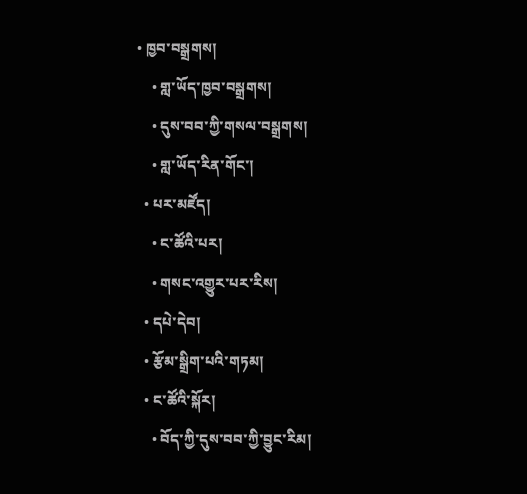• ཁྱབ་བསྒྲགས།
    • གླ་ཡོད་ཁྱབ་བསྒྲགས།
    • དུས་བབ་ཀྱི་གསལ་བསྒྲགས།
    • གླ་ཡོད་རིན་གོང་།
  • པར་མཛོད།
    • ང་ཚོའི་པར།
    • གསང་འགྱུར་པར་རིས།
  • དཔེ་དེབ།
  • རྩོམ་སྒྲིག་པའི་གཏམ།
  • ང་ཚོའི་སྐོར།
    • བོད་ཀྱི་དུས་བབ་ཀྱི་བྱུང་རིམ།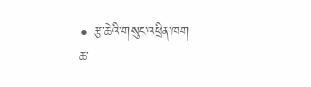• རྩ་ཆེའི་གསུང་འཕྲིན་ཁག
ཆ་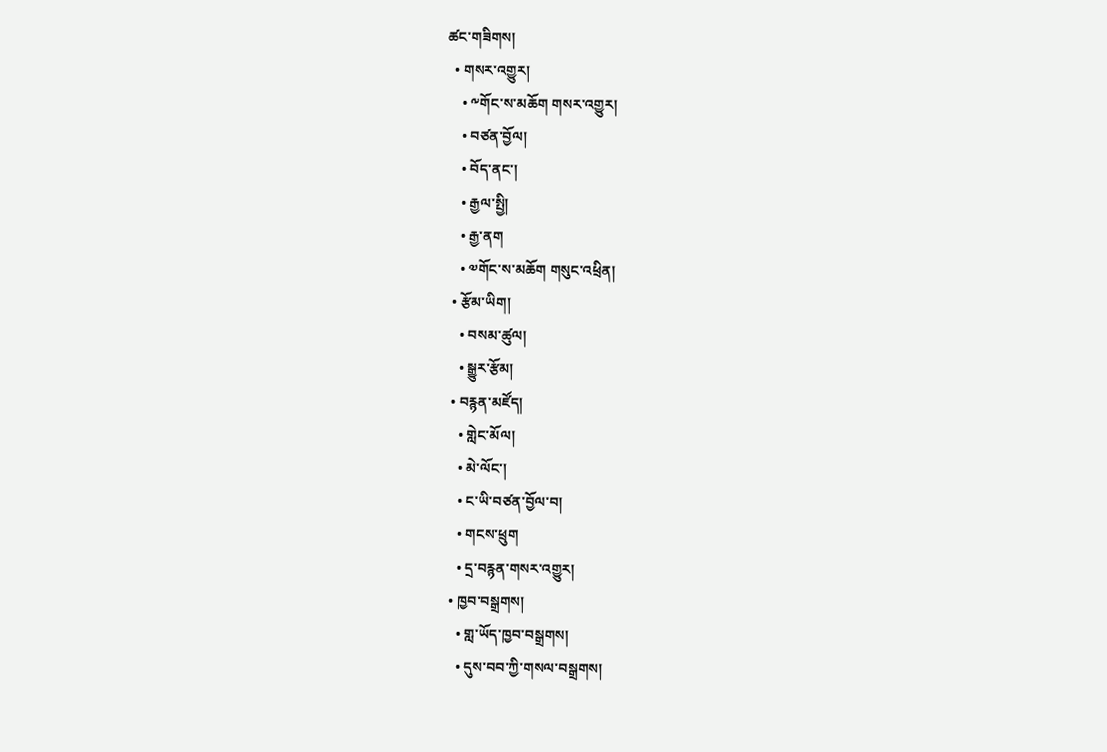ཚང་གཟིགས།
  • གསར་འགྱུར།
    • ༸གོང་ས་མཆོག གསར་འགྱུར།
    • བཙན་བྱོལ།
    • བོད་ནང་།
    • རྒྱལ་སྤྱི།
    • རྒྱ་ནག
    • ༧གོང་ས་མཆོག གསུང་འཕྲིན།
  • རྩོམ་ཡིག།
    • བསམ་ཚུལ།
    • སྒྱུར་རྩོམ།
  • བརྙན་མཛོད།
    • གླེང་མོལ།
    • མེ་ལོང་།
    • ང་ཡི་བཙན་བྱོལ་བ།
    • གངས་ཕྲུག
    • དྲ་བརྙན་གསར་འགྱུར།
  • ཁྱབ་བསྒྲགས།
    • གླ་ཡོད་ཁྱབ་བསྒྲགས།
    • དུས་བབ་ཀྱི་གསལ་བསྒྲགས།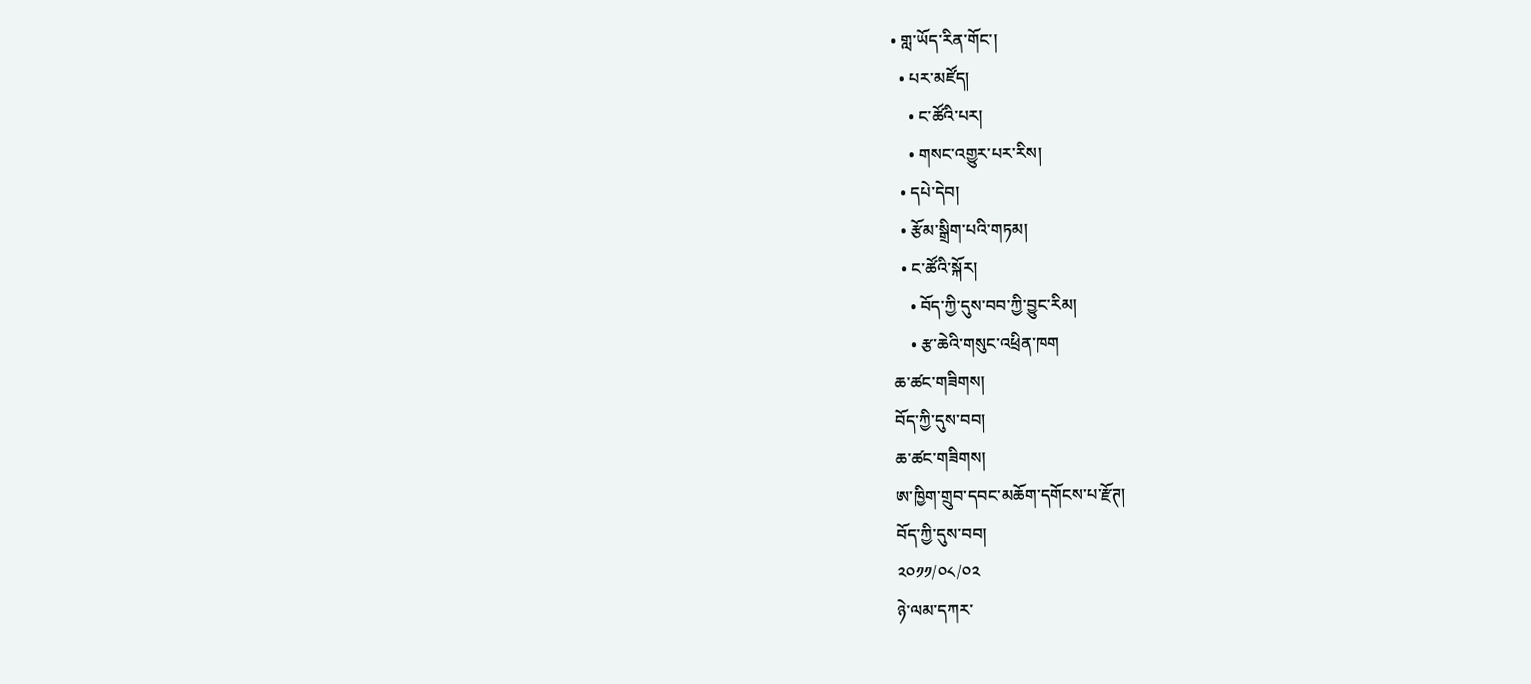• གླ་ཡོད་རིན་གོང་།
  • པར་མཛོད།
    • ང་ཚོའི་པར།
    • གསང་འགྱུར་པར་རིས།
  • དཔེ་དེབ།
  • རྩོམ་སྒྲིག་པའི་གཏམ།
  • ང་ཚོའི་སྐོར།
    • བོད་ཀྱི་དུས་བབ་ཀྱི་བྱུང་རིམ།
    • རྩ་ཆེའི་གསུང་འཕྲིན་ཁག
ཆ་ཚང་གཟིགས།
བོད་ཀྱི་དུས་བབ།
ཆ་ཚང་གཟིགས།
ཨ་ཁྱིག་གྲུབ་དབང་མཆོག་དགོངས་པ་རྫོཊ།
བོད་ཀྱི་དུས་བབ།
༢༠༡༡/༠༨/༠༢
ཉེ་ལམ་དཀར་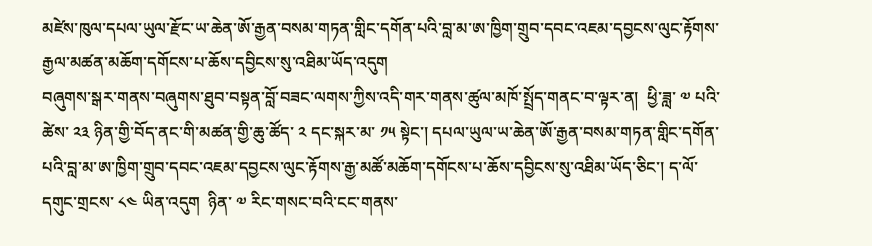མཛེས་ཁུལ་དཔལ་ཡུལ་རྫོང་ཡ་ཆེན་ཨོ་རྒྱན་བསམ་གཏན་གླིང་དགོན་པའི་བླ་མ་ཨ་ཁྱིག་གྲུབ་དབང་འཇམ་དབྱངས་ལུང་རྟོགས་རྒྱལ་མཚན་མཆོག་དགོངས་པ་ཆོས་དབྱིངས་སུ་འཐིམ་ཡོད་འདུག
བཞུགས་སྒར་གནས་བཞུགས་ཐུབ་བསྟན་བློ་བཟང་ལགས་ཀྱིས་འདི་གར་གནས་ཚུལ་མཁོ་སྤྲོད་གནང་བ་ལྟར་ན།  ཕྱི་ཟླ་ ༧ པའི་ཚེས་ ༢༣ ཉིན་གྱི་བོད་ནང་གི་མཚན་གྱི་ཆུ་ཚོད་ ༢ དང་སྐར་མ་ ༡༥ སྟེང་། དཔལ་ཡུལ་ཡ་ཆེན་ཨོ་རྒྱན་བསམ་གཏན་གླིང་དགོན་པའི་བླ་མ་ཨ་ཁྱིག་གྲུབ་དབང་འཇམ་དབྱངས་ལུང་རྟོགས་རྒྱ་མཚོ་མཆོག་དགོངས་པ་ཆོས་དབྱིངས་སུ་འཐིམ་ཡོད་ཅིང་། ད་ལོ་དགུང་གྲངས་ ༨༤ ཡིན་འདུག  ཉིན་ ༧ རིང་གསང་བའི་ངང་གནས་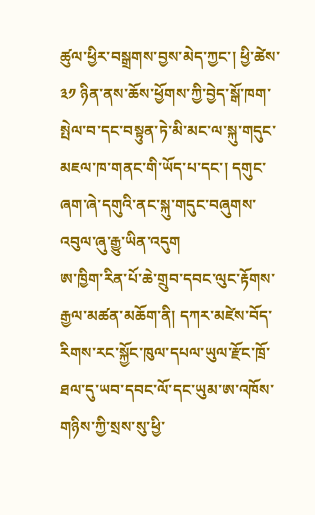ཚུལ་ཕྱིར་བསྒྲགས་བྱས་མེད་ཀྱང་། ཕྱི་ཚེས་ ༣༡ ཉིན་ནས་ཆོས་ཕྱོགས་ཀྱི་བྱེད་སྒོ་ཁག་སྤེལ་བ་དང་བསྟུན་ཏེ་མི་མང་ལ་སྐུ་གདུང་མཇལ་ཁ་གནང་གི་ཡོད་པ་དང་། དགུང་ཞག་ཞེ་དགུའི་ནང་སྐུ་གདུང་བཞུགས་འབུལ་ཞུ་རྒྱུ་ཡིན་འདུག
ཨ་ཁྱིག་རིན་པོ་ཆེ་གྲུབ་དབང་ལུང་རྟོགས་རྒྱལ་མཚན་མཆོག་ནི། དཀར་མཛེས་བོད་རིགས་རང་སྐྱོང་ཁུལ་དཔལ་ཡུལ་རྫོང་ཁྲོ་ཐལ་དུ་ཡབ་དབང་ལོ་དང་ཡུམ་ཨ་འཁོས་གཉིས་ཀྱི་སྲས་སུ་ཕྱི་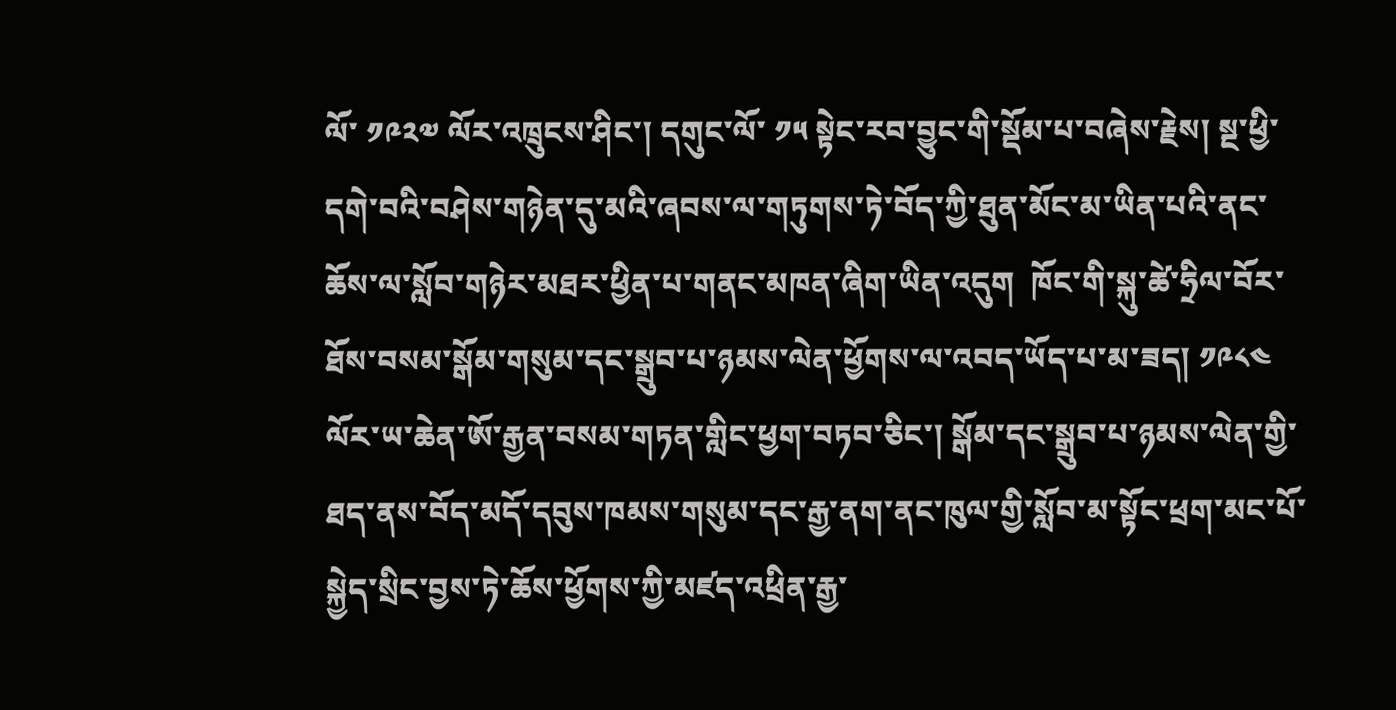ལོ་ ༡༩༢༧ ལོར་འཁྲུངས་ཤིང་། དགུང་ལོ་ ༡༥ སྟེང་རབ་བྱུང་གི་སྡོམ་པ་བཞེས་རྗེས། སྔ་ཕྱི་དགེ་བའི་བཤེས་གཉེན་དུ་མའི་ཞབས་ལ་གཏུགས་ཏེ་བོད་ཀྱི་ཐུན་མོང་མ་ཡིན་པའི་ནང་ཆོས་ལ་སློབ་གཉེར་མཐར་ཕྱིན་པ་གནང་མཁན་ཞིག་ཡིན་འདུག  ཁོང་གི་སྐུ་ཚེ་ཧྲིལ་བོར་ཐོས་བསམ་སྒོམ་གསུམ་དང་སྒྲུབ་པ་ཉམས་ལེན་ཕྱོགས་ལ་འབད་ཡོད་པ་མ་ཟད། ༡༩༨༤ ལོར་ཡ་ཆེན་ཨོ་རྒྱན་བསམ་གཏན་གླིང་ཕྱག་བཏབ་ཅིང་། སྒོམ་དང་སྒྲུབ་པ་ཉམས་ལེན་གྱི་ཐད་ནས་བོད་མདོ་དབུས་ཁམས་གསུམ་དང་རྒྱ་ནག་ནང་ཁུལ་གྱི་སློབ་མ་སྟོང་ཕྲག་མང་པོ་སྐྱེད་སྲིང་བྱས་ཏེ་ཆོས་ཕྱོགས་ཀྱི་མཛད་འཕྲིན་རྒྱ་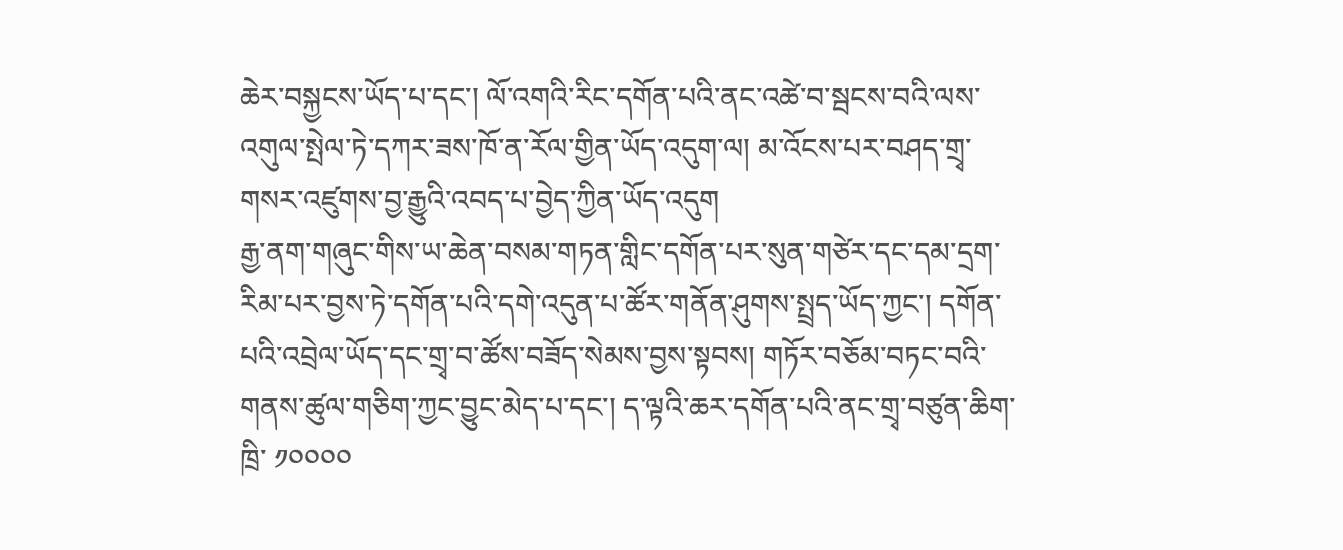ཆེར་བསྐྱངས་ཡོད་པ་དང་། ལོ་འགའི་རིང་དགོན་པའི་ནང་འཚེ་བ་སྦངས་བའི་ལས་འགུལ་སྤེལ་ཏེ་དཀར་ཟས་ཁོ་ན་རོལ་གྱིན་ཡོད་འདུག་ལ། མ་འོངས་པར་བཤད་གྲྭ་གསར་འཛུགས་བྱ་རྒྱུའི་འབད་པ་བྱེད་ཀྱིན་ཡོད་འདུག
རྒྱ་ནག་གཞུང་གིས་ཡ་ཆེན་བསམ་གཏན་གླིང་དགོན་པར་སུན་གཙེར་དང་དམ་དྲག་རིམ་པར་བྱས་ཏེ་དགོན་པའི་དགེ་འདུན་པ་ཚོར་གནོན་ཤུགས་སྤྲད་ཡོད་ཀྱང་། དགོན་པའི་འབྲེལ་ཡོད་དང་གྲྭ་བ་ཚོས་བཟོད་སེམས་བྱས་སྟབས། གཏོར་བཅོམ་བཏང་བའི་གནས་ཚུལ་གཅིག་ཀྱང་བྱུང་མེད་པ་དང་། ད་ལྟའི་ཆར་དགོན་པའི་ནང་གྲྭ་བཙུན་ཆིག་ཁྲི་ ༡༠༠༠༠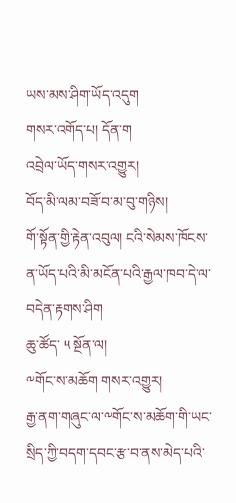ཡས་མས་ཤིག་ཡོད་འདུག
གསར་འགོད་པ། དོན་ག
འབྲེལ་ཡོད་གསར་འགྱུར།
བོད་མི་ལམ་བཟོ་བ་མ་བུ་གཉིས།
གོ་སྟོན་གྱི་རྟེན་འབུལ། ངའི་སེམས་ཁོངས་ན་ཡོད་པའི་མི་མངོན་པའི་རྒྱལ་ཁབ་དེ་ལ་བདེན་རྟགས་ཤིག
ཆུ་ཚོད་ ༥ སྔོན་ལ།
༸གོང་ས་མཆོག གསར་འགྱུར།
རྒྱ་ནག་གཞུང་ལ་༸གོང་ས་མཆོག་གི་ཡང་སྲིད་ཀྱི་བདག་དབང་རྩ་བ་ནས་མེད་པའི་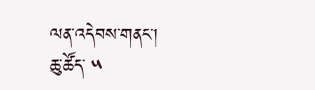ལན་འདེབས་གནང་།
ཆུ་ཚོད་ ༥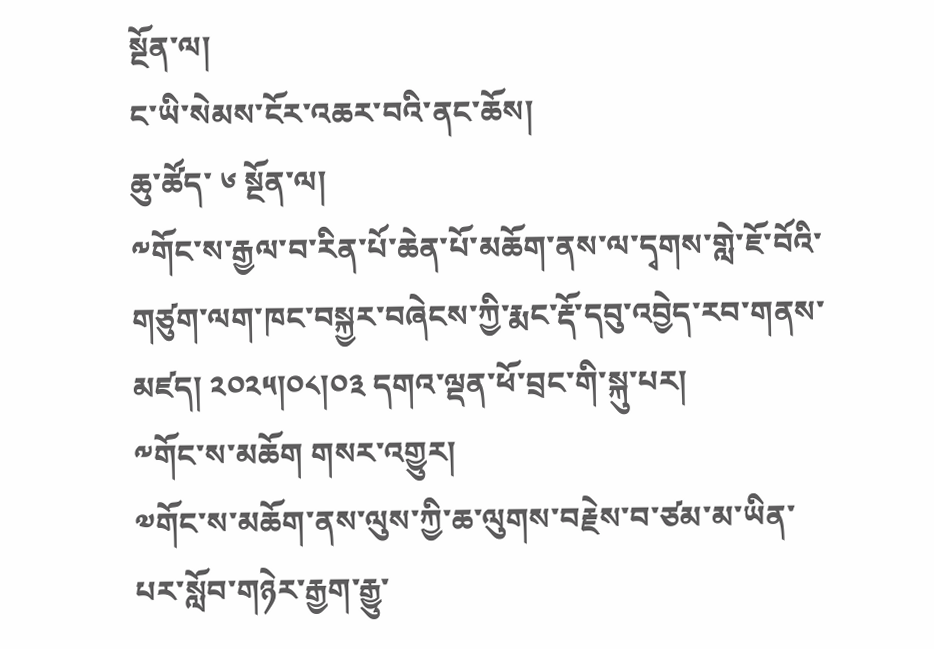སྔོན་ལ།
ང་ཡི་སེམས་ངོར་འཆར་བའི་ནང་ཆོས།
ཆུ་ཚོད་ ༦ སྔོན་ལ།
༸གོང་ས་རྒྱལ་བ་རིན་པོ་ཆེན་པོ་མཆོག་ནས་ལ་དྭགས་གླེ་ཇོ་བོའི་གཙུག་ལག་ཁང་བསྐྱར་བཞེངས་ཀྱི་རྨང་རྡོ་དབུ་འབྱེད་རབ་གནས་མཛད། ༢༠༢༥།༠༨།༠༣ དགའ་ལྡན་ཕོ་བྲང་གི་སྐུ་པར།
༸གོང་ས་མཆོག གསར་འགྱུར།
༧གོང་ས་མཆོག་ནས་ལུས་ཀྱི་ཆ་ལུགས་བརྗེས་བ་ཙམ་མ་ཡིན་པར་སློབ་གཉེར་རྒྱག་རྒྱུ་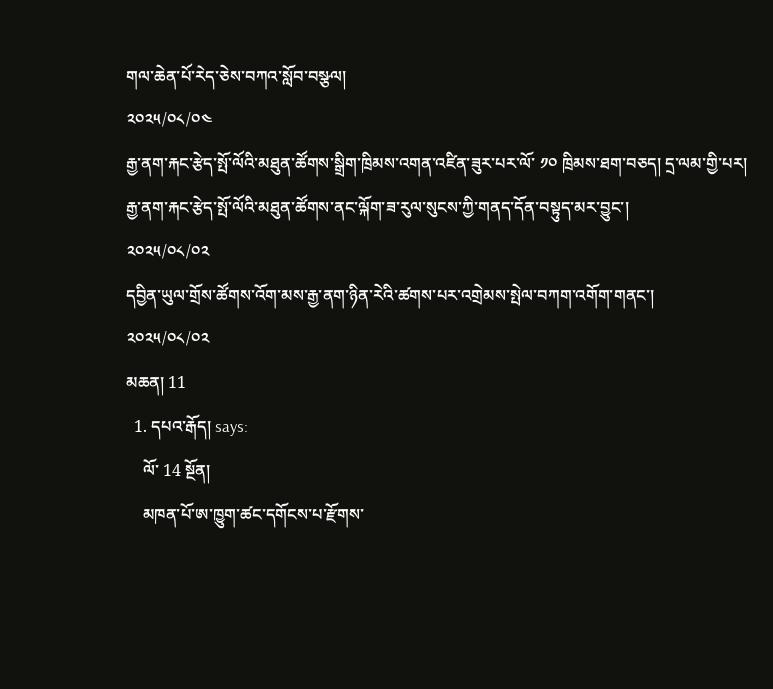གལ་ཆེན་པོ་རེད་ཅེས་བཀའ་སློབ་བསྩལ།
༢༠༢༥/༠༨/༠༤
རྒྱ་ནག་རྐང་རྩེད་སྤོ་ལོའི་མཐུན་ཚོགས་སྒྲིག་ཁྲིམས་འགན་འཛིན་ཟུར་པར་ལོ་ ༡༠ ཁྲིམས་ཐག་བཅད། དྲ་ལམ་གྱི་པར།
རྒྱ་ནག་རྐང་རྩེད་སྤོ་ལོའི་མཐུན་ཚོགས་ནང་ལྐོག་ཟ་རུལ་སུངས་ཀྱི་གནད་དོན་བསྟུད་མར་བྱུང་།
༢༠༢༥/༠༨/༠༢
དབྱིན་ཡུལ་གྲོས་ཚོགས་འོག་མས་རྒྱ་ནག་ཉིན་རེའི་ཚགས་པར་འགྲེམས་སྤེལ་བཀག་འགོག་གནང་།
༢༠༢༥/༠༨/༠༢
མཆན། 11
  1. དཔའ་རྒོད། says:
    ལོ་ 14 སྔོན།
    མཁན་པོ་ཨ་ཁྱུག་ཚང་དགོངས་པ་རྫོགས་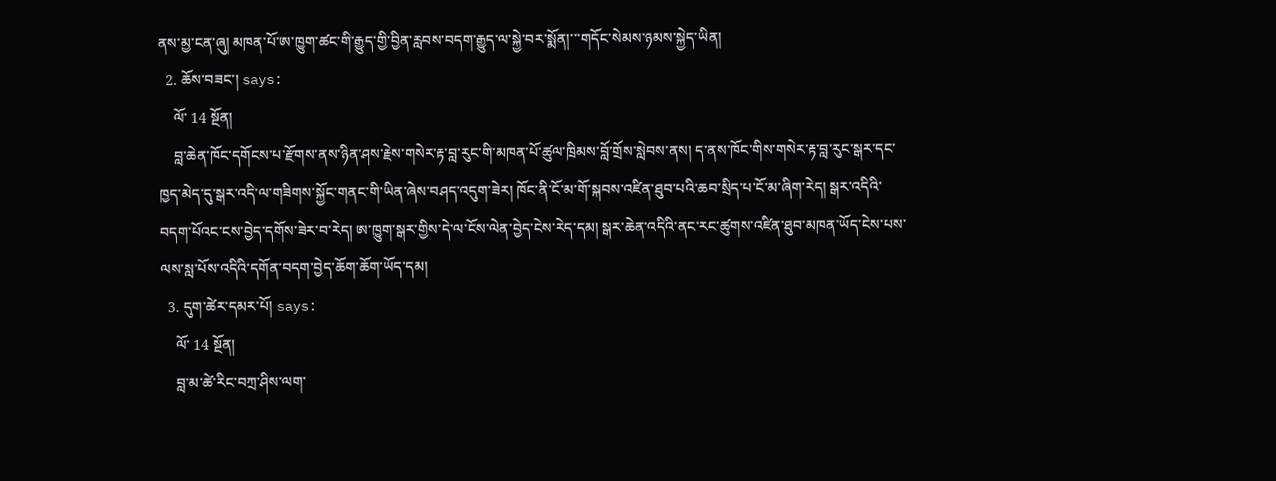ནས་མྱ་ངན་ཞུ། མཁན་པོ་ཨ་ཁྱུག་ཚང་གི་རྒྱུད་གྱི་བྱིན་རླབས་བདག་རྒྱུད་ལ་སྐྱེ་བར་སྨོན།་་་གདོང་སེམས་ཉམས་སྐྱེད་ཡིན།
  2. ཆོས་བཟང་། says:
    ལོ་ 14 སྔོན།
    བླ་ཆེན་ཁོང་དགོངས་པ་རྫོགས་ནས་ཉིན་ཤས་རྗེས་གསེར་རྟ་བླ་རུང་གི་མཁན་པོ་ཚུལ་ཁྲིམས་བློ་གྲོས་སླེབས་ནས། ད་ནས་ཁོང་གིས་གསེར་རྟ་བླ་རུང་སྒར་དང་ཁྱད་མེད་དུ་སྒར་འདི་ལ་གཟིགས་སྐྱོང་གནང་གི་ཡིན་ཞེས་བཤད་འདུག་ཟེར། ཁོང་ནི་ངོ་མ་གོ་སྐབས་འཛིན་ཐུབ་པའི་ཆབ་སྲིད་པ་ངོ་མ་ཞིག་རེད། སྒར་འདིའི་བདག་པོའང་ངས་བྱེད་དགོས་ཟེར་བ་རེད། ཨ་ཁྱུག་སྒར་གྱིས་དེ་ལ་ངོས་ལེན་བྱེད་ངེས་རེད་དམ། སྒར་ཆེན་འདིའི་ནང་རང་ཚུགས་འཛིན་ཐུབ་མཁན་ཡོད་ངེས་པས་ལས་སླ་པོས་འདིའི་དགོན་བདག་བྱེད་ཆོག་ཆོག་ཡོད་དམ།
  3. དུག་ཚེར་དམར་པོ། says:
    ལོ་ 14 སྔོན།
    བླ་མ་ཚེ་རིང་བཀྲ་ཤིས་ལག་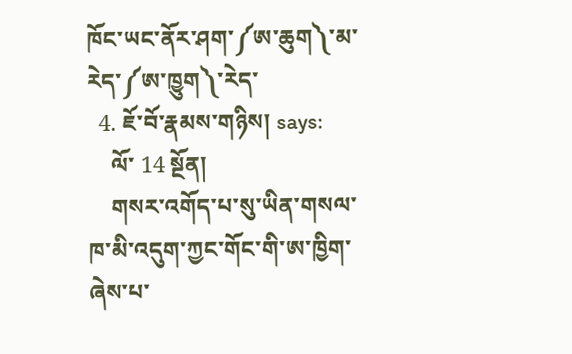ཁོང་ཡང་ནོར་ཤག་༼ཨ་ཆུག༽་མ་རེད་༼ཨ་ཁྱུག༽་རེད་
  4. ཇོ་བོ་རྣམས་གཉིས། says:
    ལོ་ 14 སྔོན།
    གསར་འགོད་པ་སུ་ཡིན་གསལ་ཁ་མི་འདུག་ཀྱང་གོང་གི་ཨ་ཁྱིག་ཞེས་པ་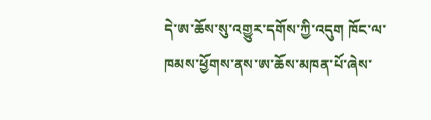དེ་ཨ་ཆོས་སུ་འགྱུར་དགོས་ཀྱི་འདུག ཁོང་ལ་ཁམས་ཕྱོགས་ནས་ཨ་ཆོས་མཁན་པོ་ཞེས་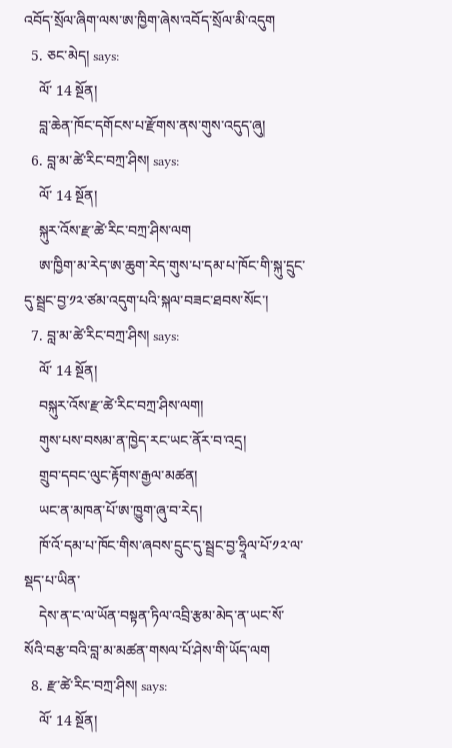འབོད་སྲོལ་ཞིག་ལས་ཨ་ཁྱིག་ཞེས་འབོད་སྲོལ་མི་འདུག
  5. ཅང་མེད། says:
    ལོ་ 14 སྔོན།
    བླ་ཆེན་ཁོང་དགོངས་པ་རྫོགས་ནས་གུས་འདུད་ཞུ།
  6. བླ་མ་ཚེ་རིང་བཀྲ་ཤིས། says:
    ལོ་ 14 སྔོན།
    སྐུར་འོས་རྫ་ཚེ་རིང་བཀྲ་ཤིས་ལག
    ཨ་ཁྱིག་མ་རེད་ཨ་ཆུག་རེད་གུས་པ་དམ་པ་ཁོང་གི་སྐུ་དྲུང་དུ་སྦྲང་བྱ་༡༢་ཙམ་འདུག་པའི་སྐལ་བཟང་ཐབས་སོང་།
  7. བླ་མ་ཚེ་རིང་བཀྲ་ཤིས། says:
    ལོ་ 14 སྔོན།
    བསྐུར་འོས་རྫ་ཚེ་རིང་བཀྲ་ཤིས་ལག།
    གུས་པས་བསམ་ན་ཁྱེད་རང་ཡང་ནོར་བ་འདྲ།
    གྲུབ་དབང་ལུང་རྟོགས་རྒྱལ་མཚན།
    ཡང་ན་མཁན་པོ་ཨ་ཁྱུག་ཞུ་བ་རེད།
    ཁོ་འོ་དམ་པ་ཁོང་གིས་ཞབས་དྲུང་དུ་སྦྲང་བྱ་ཧྲཱིལ་པོ་༡༢་ལ་སྡད་པ་ཡིན་
    དེས་ན་ང་ལ་ཡོན་བསྟན་ཏིལ་འབྲི་རྩམ་མེད་ན་ཡང་སོ་སོའི་བརྩ་བའི་བླ་མ་མཚན་གསལ་པོ་ཤེས་གི་ཡོད་ལག
  8. རྫ་ཚེ་རིང་བཀྲ་ཤིས། says:
    ལོ་ 14 སྔོན།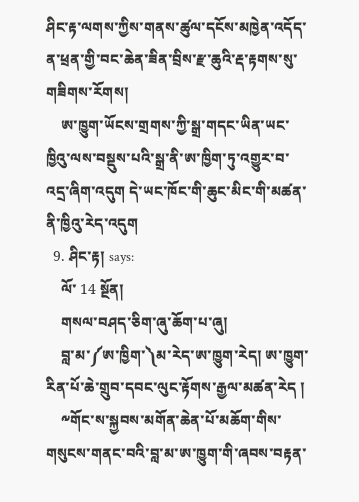ཤིང་རྟ་ལགས་ཀྱིས་གནས་ཚུལ་དངོས་མཁྱེན་འདོད་ན་ཕྲན་གྱི་བང་ཆེན་ཟིན་བྲིས་རྫ་ཆུའི་རྡ་རྟགས་སུ་གཟིགས་རོགས།
    ཨ་ཁྱུག་ཡོངས་གྲགས་ཀྱི་སྒྲ་གདང་ཡིན་ཡང་ཁྱིའུ་ལས་བསྡུས་པའི་སྒྲ་ནི་ཨ་ཁྱིག་ཏུ་འགྱུར་བ་འདྲ་ཞིག་འདུག དེ་ཡང་ཁོང་གི་ཆུང་མིང་གི་མཚན་ནི་ཁྱིའུ་རེད་འདུག
  9. ཤིང་རྟ། says:
    ལོ་ 14 སྔོན།
    གསལ་བཤད་ཅིག་ཞུ་ཆོག་པ་ཞུ།
    བླ་མ་༼ཨ་ཁྱིག་༽མ་རེད་ཨ་ཁྱུག་རེད། ཨ་ཁྱུག་རིན་པོ་ཆེ་གྲུབ་དབང་ལུང་རྟོགས་རྒྱལ་མཚན་རེད །
    ༸གོང་ས་སྐྱབས་མགོན་ཆེན་པོ་མཆོག་གིས་གསུངས་གནང་བའི་བླ་མ་ཨ་ཁྱུག་གི་ཞབས་བརྟན་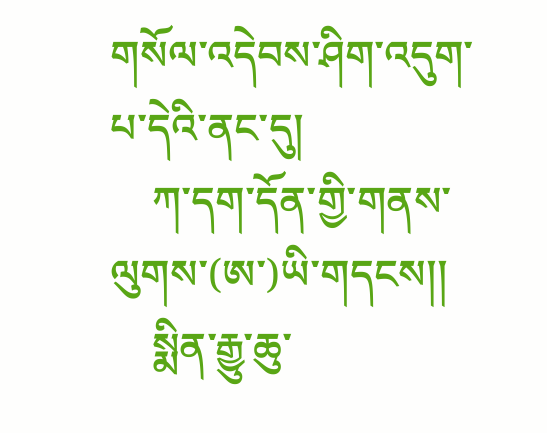གསོལ་འདེབས་ཤིག་འདུག་པ་དེའི་ནང་དུ།
    ཀ་དག་དོན་གྱི་གནས་ལུགས་(ཨ་)ཡི་གདངས།།
    སྨིན་རྒྱུ་ཆུ་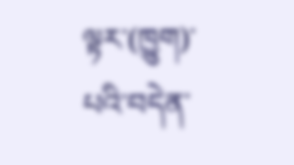ལྟར་(ཁྱུག)་པའི་བདེན་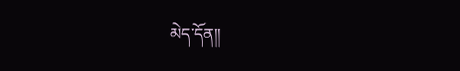མེད་དོན།།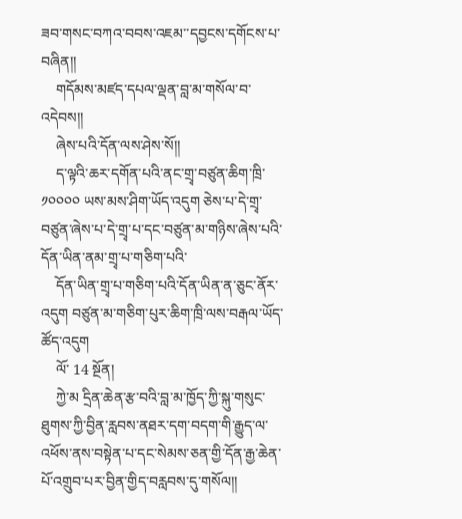ཟབ་གསང་བཀའ་བབས་འཇམ་་དབྱངས་དགོངས་པ་བཞིན།།
    གདོམས་མཛད་དཔལ་ལྡན་བླ་མ་གསོལ་བ་འདེབས།།
    ཞེས་པའི་དོན་ལས་ཤེས་སོ།།
    ད་ལྟའི་ཆར་དགོན་པའི་ནང་གྲྭ་བཙུན་ཆིག་ཁྲི་ ༡༠༠༠༠ ཡས་མས་ཤིག་ཡོད་འདུག ཅེས་པ་དེ་གྲྭ་བཙུན་ཞེས་པ་དེ་གྲྭ་པ་དང་བཙུན་མ་གཉིས་ཞེས་པའི་དོན་ཡིན་ནམ་གྲྭ་པ་གཅིག་པའི་
    དོན་ཡིན་གྲྭ་པ་གཅིག་པའི་དོན་ཡིན་ན་ཅུང་ནོར་འདུག བཙུན་མ་གཅིག་པུར་ཆིག་ཁྲི་ལས་བརྒལ་ཡོད་ཚོད་འདུག
    ལོ་ 14 སྔོན།
    ཀྱེ་མ དྲིན་ཆེན་རྩ་བའི་བླ་མ་ཁྱོད་ཀྱི་སྐུ་གསུང་ཐུགས་ཀྱི་བྱིན་རླབས་ནཐར་དག་བདག་གི་རྒྱུད་ལ་འཕོས་ནས་བསྟེན་པ་དང་སེམས་ཅན་གྱི་དོན་རྒྱ་ཆེན་པོ་འགྲུབ་པར་བྱིན་གྱིད་བརླབས་དུ་གསོལ།།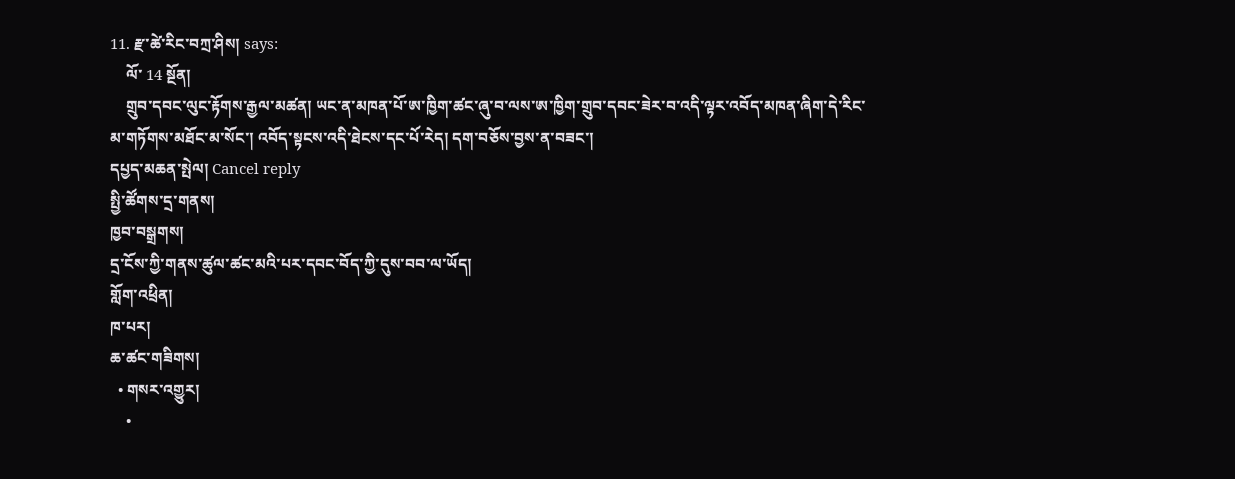11. རྫ་ཚེ་རིང་བཀྲ་ཤིས། says:
    ལོ་ 14 སྔོན།
    གྲུབ་དབང་ལུང་རྟོགས་རྒྱལ་མཚན། ཡང་ན་མཁན་པོ་ཨ་ཁྱིག་ཚང་ཞུ་བ་ལས་ཨ་ཁྱིག་གྲུབ་དབང་ཟེར་བ་འདི་ལྟར་འབོད་མཁན་ཞིག་དེ་རིང་མ་གཏོགས་མཐོང་མ་སོང་། འབོད་སྟངས་འདི་ཐེངས་དང་པོ་རེད། དག་བཅོས་བྱས་ན་བཟང་།
དཔྱད་མཆན་སྤེལ། Cancel reply
སྤྱི་ཚོགས་དྲ་གནས།
ཁྱབ་བསྒྲགས།
དྲ་ངོས་ཀྱི་གནས་ཚུལ་ཚང་མའི་པར་དབང་བོད་ཀྱི་དུས་བབ་ལ་ཡོད།
གློག་འཕྲིན།
ཁ་པར།
ཆ་ཚང་གཟིགས།
  • གསར་འགྱུར།
    •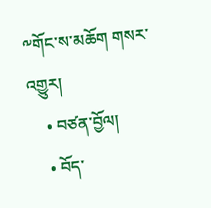༸གོང་ས་མཆོག གསར་འགྱུར།
    • བཙན་བྱོལ།
    • བོད་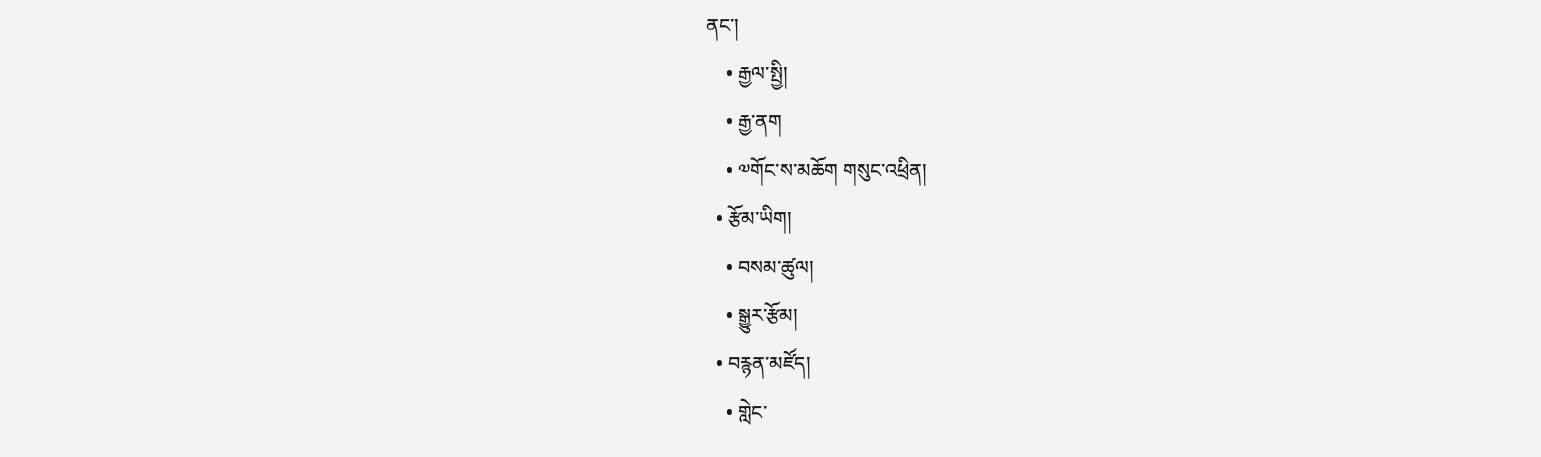ནང་།
    • རྒྱལ་སྤྱི།
    • རྒྱ་ནག
    • ༧གོང་ས་མཆོག གསུང་འཕྲིན།
  • རྩོམ་ཡིག།
    • བསམ་ཚུལ།
    • སྒྱུར་རྩོམ།
  • བརྙན་མཛོད།
    • གླེང་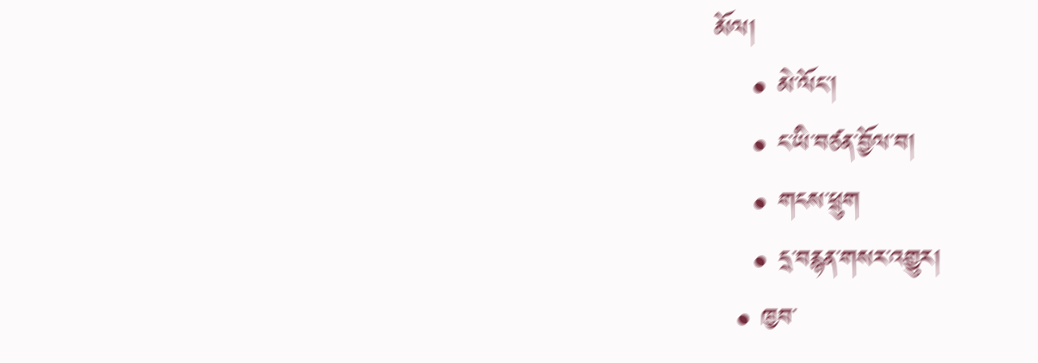མོལ།
    • མེ་ལོང་།
    • ང་ཡི་བཙན་བྱོལ་བ།
    • གངས་ཕྲུག
    • དྲ་བརྙན་གསར་འགྱུར།
  • ཁྱབ་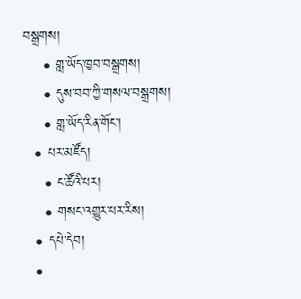བསྒྲགས།
    • གླ་ཡོད་ཁྱབ་བསྒྲགས།
    • དུས་བབ་ཀྱི་གསལ་བསྒྲགས།
    • གླ་ཡོད་རིན་གོང་།
  • པར་མཛོད།
    • ང་ཚོའི་པར།
    • གསང་འགྱུར་པར་རིས།
  • དཔེ་དེབ།
  •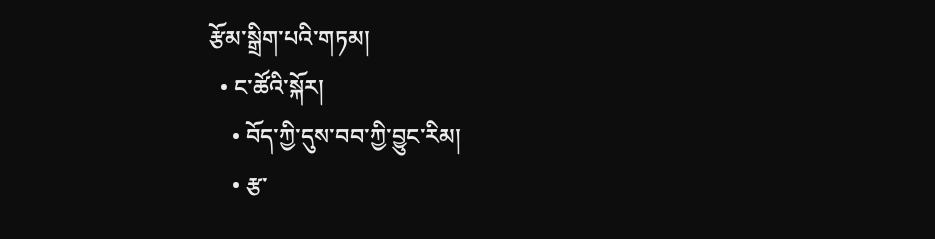རྩོམ་སྒྲིག་པའི་གཏམ།
  • ང་ཚོའི་སྐོར།
    • བོད་ཀྱི་དུས་བབ་ཀྱི་བྱུང་རིམ།
    • རྩ་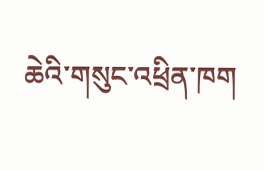ཆེའི་གསུང་འཕྲིན་ཁག